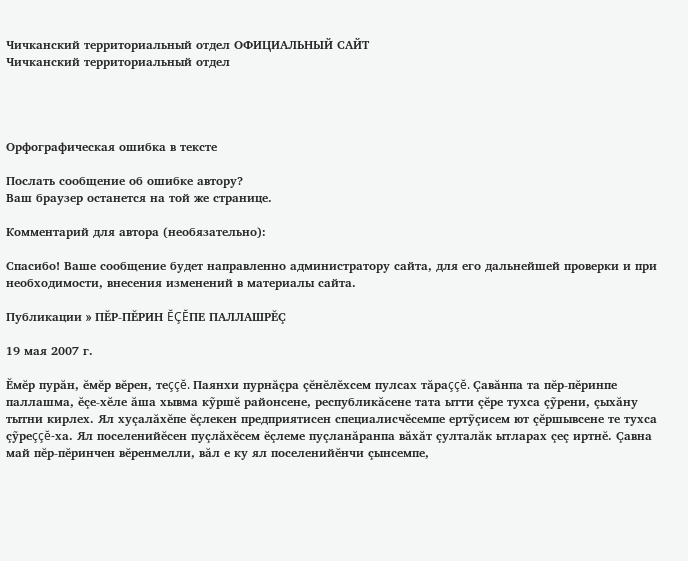Чичканский территориальный отдел ОФИЦИАЛЬНЫЙ САЙТ
Чичканский территориальный отдел




Орфографическая ошибка в тексте

Послать сообщение об ошибке автору?
Ваш браузер останется на той же странице.

Комментарий для автора (необязательно):

Спасибо! Ваше сообщение будет направленно администратору сайта, для его дальнейшей проверки и при необходимости, внесения изменений в материалы сайта.

Публикации » ПĔР-ПĔРИН ĔÇĔПЕ ПАЛЛАШРĔÇ

19 мая 2007 г.

Ĕмĕр пурăн, ĕмĕр вĕрен, теççĕ. Паянхи пурнăçра çĕнĕлĕхсем пулсах тăраççĕ. Çавăнпа та пĕр-пĕринпе паллашма, ĕçе-хĕле ăша хывма кỹршĕ районсене, республикăсене тата ытти çĕре тухса çỹрени, çыхăну тытни кирлех. Ял хуçалăхĕпе ĕçлекен предприятисен специалисчĕсемпе ертỹçисем ют çĕршывсене те тухса çỹреççĕ-ха. Ял поселенийĕсен пуçлăхĕсем ĕçлеме пуçланăранпа вăхăт çулталăк ытларах çеç иртнĕ. Çавна май пĕр-пĕринчен вĕренмелли, вăл е ку ял поселенийĕнчи çынсемпе,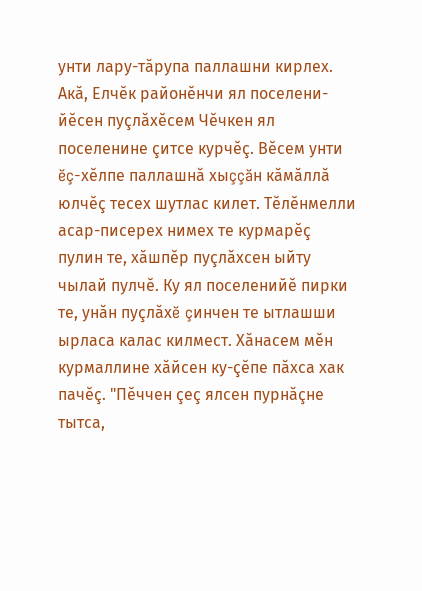унти лару-тăрупа паллашни кирлех. Акă, Елчĕк районĕнчи ял поселени-йĕсен пуçлăхĕсем Чĕчкен ял поселенине çитсе курчĕç. Вĕсем унти ĕç-хĕлпе паллашнă хыççăн кăмăллă юлчĕç тесех шутлас килет. Тĕлĕнмелли асар-писерех нимех те курмарĕç пулин те, хăшпĕр пуçлăхсен ыйту чылай пулчĕ. Ку ял поселенийĕ пирки те, унăн пуçлăхĕ çинчен те ытлашши ырласа калас килмест. Хăнасем мĕн курмаллине хăйсен ку-çĕпе пăхса хак пачĕç. "Пĕччен çеç ялсен пурнăçне тытса,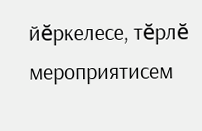йĕркелесе, тĕрлĕ мероприятисем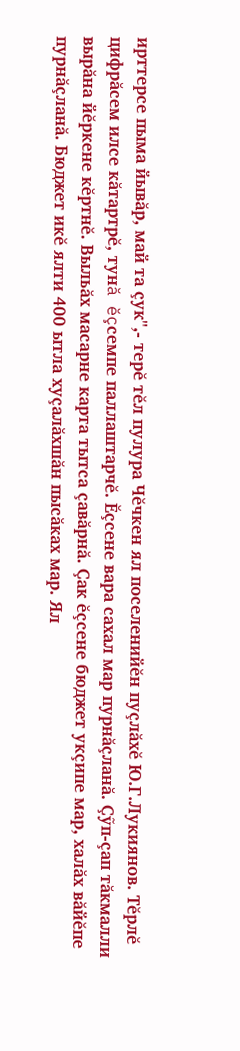ирттерсе пыма йывăр, май та çук",- терĕ тĕл пулура Чĕчкен ял поселенийĕн пуçлăхĕ Ю.Г.Лукиянов. Тĕрлĕ цифрăсем илсе кăтартрĕ, тунă ĕçсемпе паллаштарчĕ. Ĕçсене вара сахал мар пурнăçланă. Çỹп-çап тăкмалли вырăна йĕркене кĕртнĕ. Выльăх масарне карта тытса çавăрнă. Çак ĕçсене бюджет укçипе мар, халăх вăйĕпе пурнăçланă. Бюджет икĕ ялти 400 ытла хуçалăхшăн пысăках мар. Ял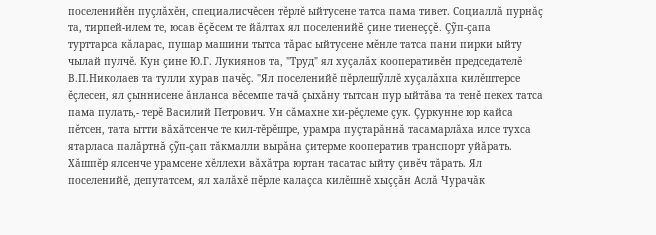поселенийĕн пуçлăхĕн, специалисчĕсен тĕрлĕ ыйтусене татса пама тивет. Социаллă пурнăç та, тирпей-илем те, юсав ĕçĕсем те йăлтах ял поселенийĕ çине тиенеççĕ. Çỹп-çапа турттарса кăларас, пушар машини тытса тăрас ыйтусене мĕнле татса пани пирки ыйту чылай пулчĕ. Кун çине Ю.Г. Лукиянов та, "Труд" ял хуçалăх кооперативĕн председателĕ В.П.Николаев та тулли хурав пачĕç. "Ял поселенийĕ пĕрлешỹллĕ хуçалăхпа килĕштерсе ĕçлесен, ял çыннисене ăнланса вĕсемпе тачă çыхăну тытсан пур ыйтăва та тенĕ пекех татса пама пулать,- терĕ Василий Петрович. Ун сăмахне хи-рĕçлеме çук. Çуркунне юр кайса пĕтсен, тата ытти вăхăтсенче те кил-тĕрĕшре, урамра пуçтарăннă тасамарлăха илсе тухса ятарласа палăртнă çỹп-çап тăкмалли вырăна çитерме кооператив транспорт уйăрать. Хăшпĕр ялсенче урамсене хĕллехи вăхăтра юртан тасатас ыйту çивĕч тăрать. Ял поселенийĕ, депутатсем, ял халăхĕ пĕрле калаçса килĕшнĕ хыççăн Аслă Чурачăк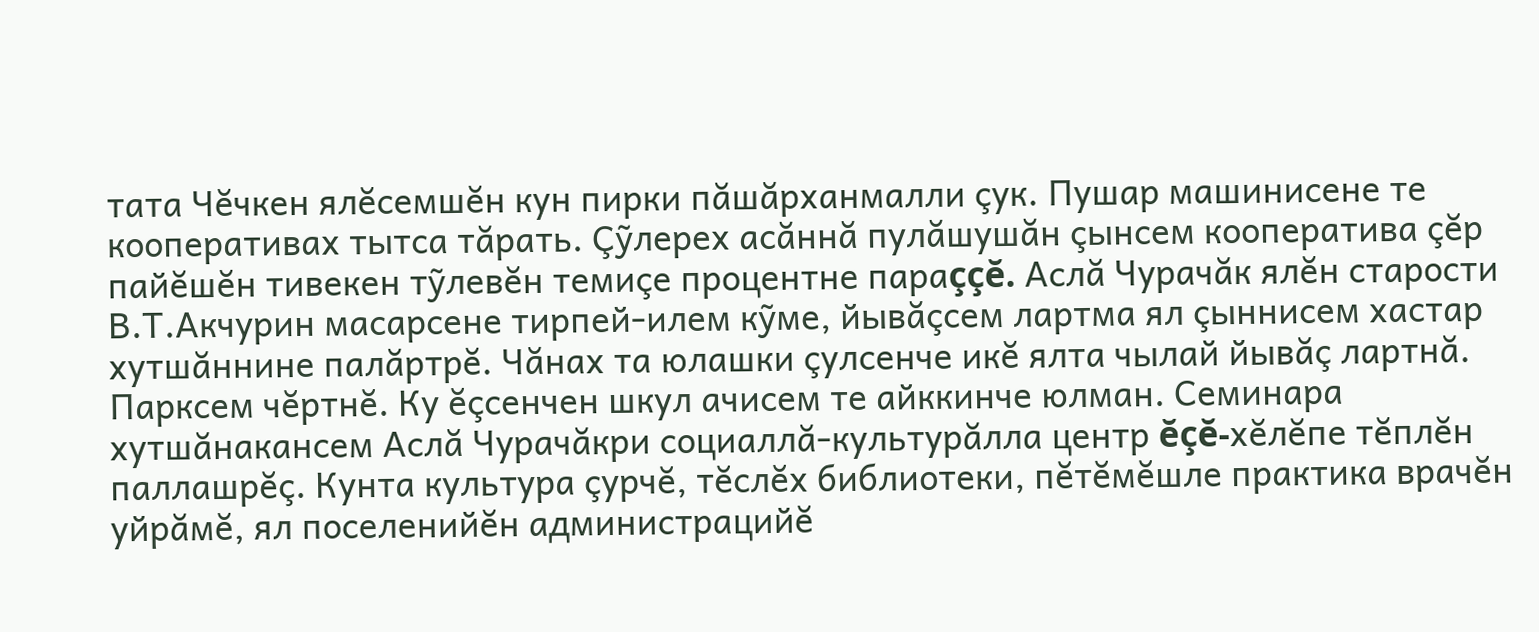тата Чĕчкен ялĕсемшĕн кун пирки пăшăрханмалли çук. Пушар машинисене те кооперативах тытса тăрать. Çỹлерех асăннă пулăшушăн çынсем кооператива çĕр пайĕшĕн тивекен тỹлевĕн темиçе процентне параççĕ. Аслă Чурачăк ялĕн старости В.Т.Акчурин масарсене тирпей-илем кỹме, йывăçсем лартма ял çыннисем хастар хутшăннине палăртрĕ. Чăнах та юлашки çулсенче икĕ ялта чылай йывăç лартнă. Парксем чĕртнĕ. Ку ĕçсенчен шкул ачисем те айккинче юлман. Семинара хутшăнакансем Аслă Чурачăкри социаллă-культурăлла центр ĕçĕ-хĕлĕпе тĕплĕн паллашрĕç. Кунта культура çурчĕ, тĕслĕх библиотеки, пĕтĕмĕшле практика врачĕн уйрăмĕ, ял поселенийĕн администрацийĕ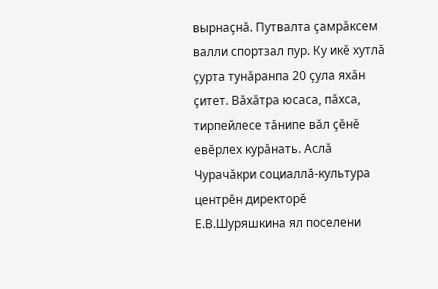вырнаçнă. Путвалта çамрăксем валли спортзал пур. Ку икĕ хутлă çурта тунăранпа 20 çула яхăн çитет. Вăхăтра юсаса, пăхса, тирпейлесе тăнипе вăл çĕнĕ евĕрлех курăнать. Аслă Чурачăкри социаллă-культура центрĕн директорĕ Е.В.Шуряшкина ял поселени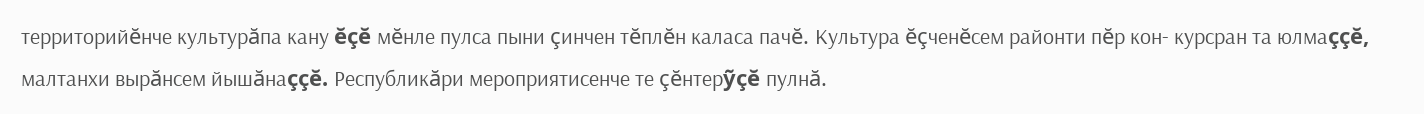территорийĕнче культурăпа кану ĕçĕ мĕнле пулса пыни çинчен тĕплĕн каласа пачĕ. Культура ĕçченĕсем районти пĕр кон- курсран та юлмаççĕ, малтанхи вырăнсем йышăнаççĕ. Республикăри мероприятисенче те çĕнтерỹçĕ пулнă.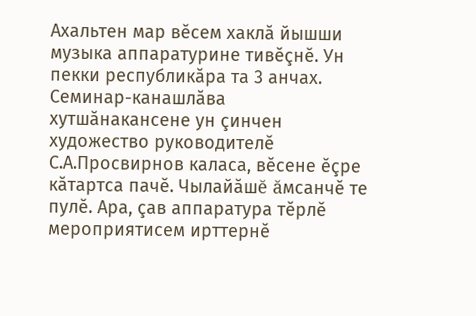Ахальтен мар вĕсем хаклă йышши музыка аппаратурине тивĕçнĕ. Ун пекки республикăра та 3 анчах. Семинар-канашлăва хутшăнакансене ун çинчен художество руководителĕ С.А.Просвирнов каласа, вĕсене ĕçре кăтартса пачĕ. Чылайăшĕ ăмсанчĕ те пулĕ. Ара, çав аппаратура тĕрлĕ мероприятисем ирттернĕ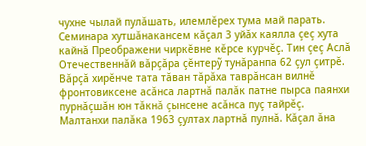чухне чылай пулăшать, илемлĕрех тума май парать. Семинара хутшăнакансем кăçал 3 уйăх каялла çеç хута кайнă Преображени чиркĕвне кĕрсе курчĕç. Тин çеç Аслă Отечественнăй вăрçăра çĕнтерỹ тунăранпа 62 çул çитрĕ. Вăрçă хирĕнче тата тăван тăрăха таврăнсан вилнĕ фронтовиксене асăнса лартнă палăк патне пырса паянхи пурнăçшăн юн тăкнă çынсене асăнса пуç тайрĕç. Малтанхи палăка 1963 çултах лартнă пулнă. Кăçал ăна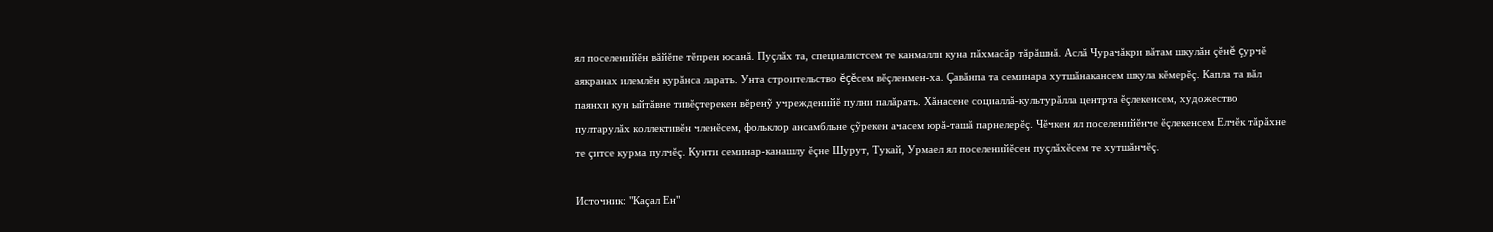ял поселенийĕн вăйĕпе тĕпрен юсанă. Пуçлăх та, специалистсем те канмалли куна пăхмасăр тăрăшнă. Аслă Чурачăкри вăтам шкулăн çĕнĕ çурчĕ аякранах илемлĕн курăнса ларать. Унта строительство ĕçĕсем вĕçленмен-ха. Çавăнпа та семинара хутшăнакансем шкула кĕмерĕç. Капла та вăл паянхи кун ыйтăвне тивĕçтерекен вĕренỹ учрежденийĕ пулни палăрать. Хăнасене социаллă-культурăлла центрта ĕçлекенсем, художество пултарулăх коллективĕн членĕсем, фольклор ансамбльне çỹрекен ачасем юрă-ташă парнелерĕç. Чĕчкен ял поселенийĕнче ĕçлекенсем Елчĕк тăрăхне те çитсе курма пулчĕç. Кунти семинар-канашлу ĕçне Шурут, Тукай, Урмаел ял поселенийĕсен пуçлăхĕсем те хутшăнчĕç.

Источник: "Каçал Ен"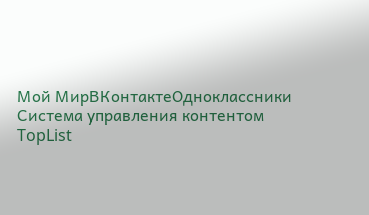Мой МирВКонтактеОдноклассники
Система управления контентом
TopList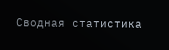Сводная статистика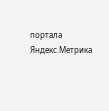портала Яндекс.Метрика